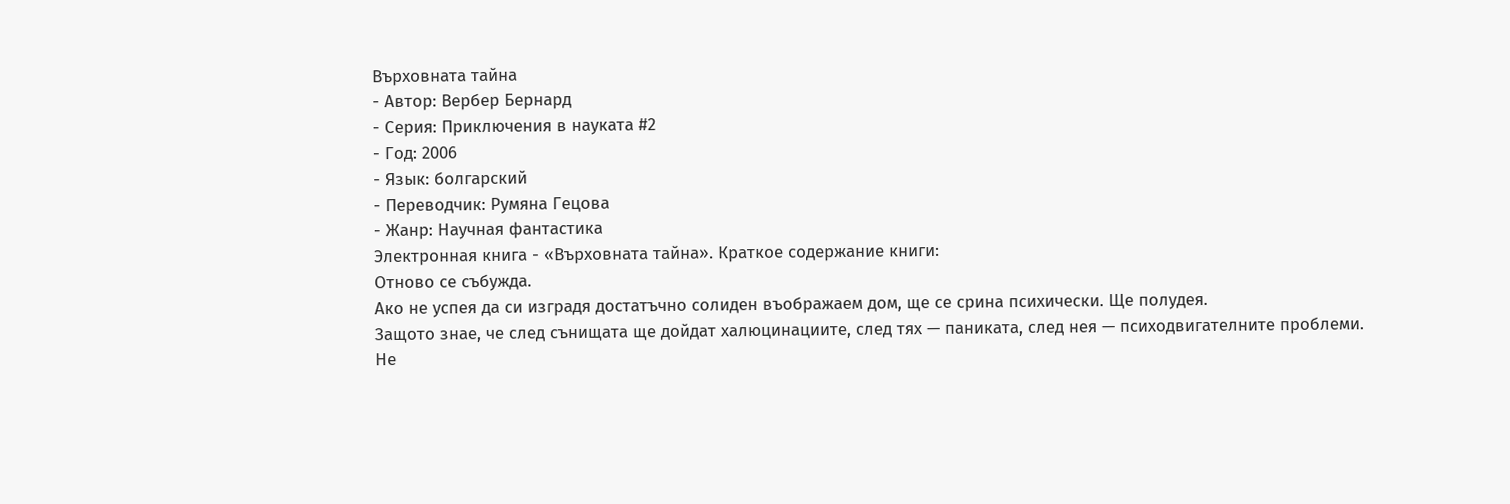Върховната тайна
- Автор: Вербер Бернард
- Серия: Приключения в науката #2
- Год: 2006
- Язык: болгарский
- Переводчик: Румяна Гецова
- Жанр: Научная фантастика
Электронная книга - «Върховната тайна». Краткое содержание книги:
Отново се събужда.
Ако не успея да си изградя достатъчно солиден въображаем дом, ще се срина психически. Ще полудея.
Защото знае, че след сънищата ще дойдат халюцинациите, след тях — паниката, след нея — психодвигателните проблеми.
Не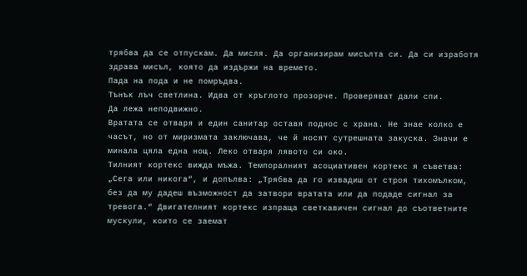трябва да се отпускам. Да мисля. Да организирам мисълта си. Да си изработя здрава мисъл, която да издържи на времето.
Пада на пода и не помръдва.
Тънък лъч светлина. Идва от кръглото прозорче. Проверяват дали спи.
Да лежа неподвижно.
Вратата се отваря и един санитар оставя поднос с храна. Не знае колко е часът, но от миризмата заключава, че й носят сутрешната закуска. Значи е минала цяла една нощ. Леко отваря лявото си око.
Тилният кортекс вижда мъжа. Темпоралният асоциативен кортекс я съветва: „Сега или никога“, и допълва: „Трябва да го извадиш от строя тихомълком, без да му дадеш възможност да затвори вратата или да подаде сигнал за тревога.“ Двигателният кортекс изпраща светкавичен сигнал до съответните мускули, които се заемат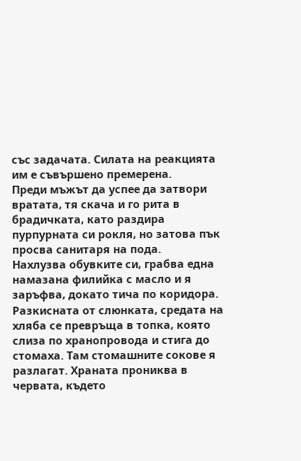със задачата. Силата на реакцията им е съвършено премерена.
Преди мъжът да успее да затвори вратата, тя скача и го рита в брадичката, като раздира пурпурната си рокля, но затова пък просва санитаря на пода.
Нахлузва обувките си, грабва една намазана филийка с масло и я заръфва, докато тича по коридора. Разкисната от слюнката, средата на хляба се превръща в топка, която слиза по хранопровода и стига до стомаха. Там стомашните сокове я разлагат. Храната прониква в червата, където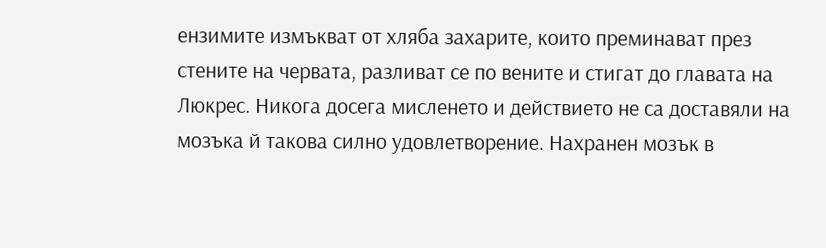ензимите измъкват от хляба захарите, които преминават през стените на червата, разливат се по вените и стигат до главата на Люкрес. Никога досега мисленето и действието не са доставяли на мозъка й такова силно удовлетворение. Нахранен мозък в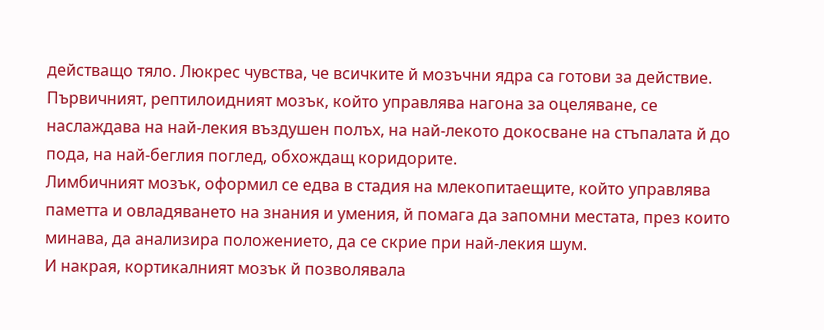действащо тяло. Люкрес чувства, че всичките й мозъчни ядра са готови за действие. Първичният, рептилоидният мозък, който управлява нагона за оцеляване, се наслаждава на най-лекия въздушен полъх, на най-лекото докосване на стъпалата й до пода, на най-беглия поглед, обхождащ коридорите.
Лимбичният мозък, оформил се едва в стадия на млекопитаещите, който управлява паметта и овладяването на знания и умения, й помага да запомни местата, през които минава, да анализира положението, да се скрие при най-лекия шум.
И накрая, кортикалният мозък й позволявала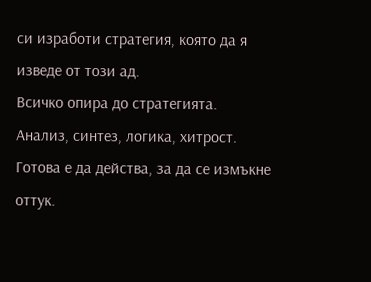си изработи стратегия, която да я изведе от този ад.
Всичко опира до стратегията.
Анализ, синтез, логика, хитрост. Готова е да действа, за да се измъкне оттук.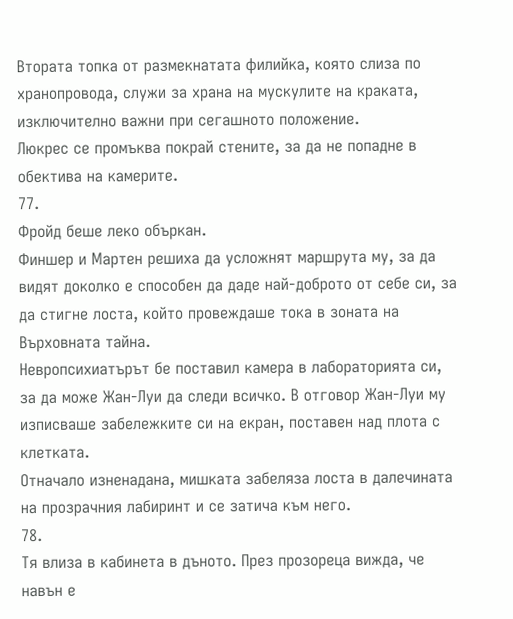Втората топка от размекнатата филийка, която слиза по хранопровода, служи за храна на мускулите на краката, изключително важни при сегашното положение.
Люкрес се промъква покрай стените, за да не попадне в обектива на камерите.
77.
Фройд беше леко объркан.
Финшер и Мартен решиха да усложнят маршрута му, за да видят доколко е способен да даде най-доброто от себе си, за да стигне лоста, който провеждаше тока в зоната на Върховната тайна.
Невропсихиатърът бе поставил камера в лабораторията си, за да може Жан-Луи да следи всичко. В отговор Жан-Луи му изписваше забележките си на екран, поставен над плота с клетката.
Отначало изненадана, мишката забеляза лоста в далечината на прозрачния лабиринт и се затича към него.
78.
Тя влиза в кабинета в дъното. През прозореца вижда, че навън е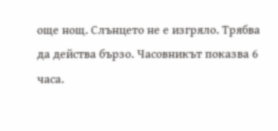още нощ. Слънцето не е изгряло. Трябва да действа бързо. Часовникът показва 6 часа.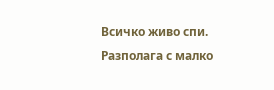Всичко живо спи. Разполага с малко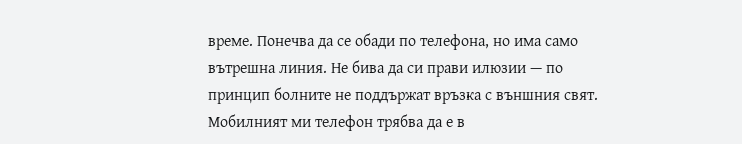време. Понечва да се обади по телефона, но има само вътрешна линия. Не бива да си прави илюзии — по принцип болните не поддържат връзка с външния свят.
Мобилният ми телефон трябва да е в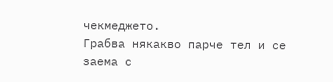чекмеджето.
Грабва някакво парче тел и се заема с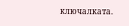ключалката.